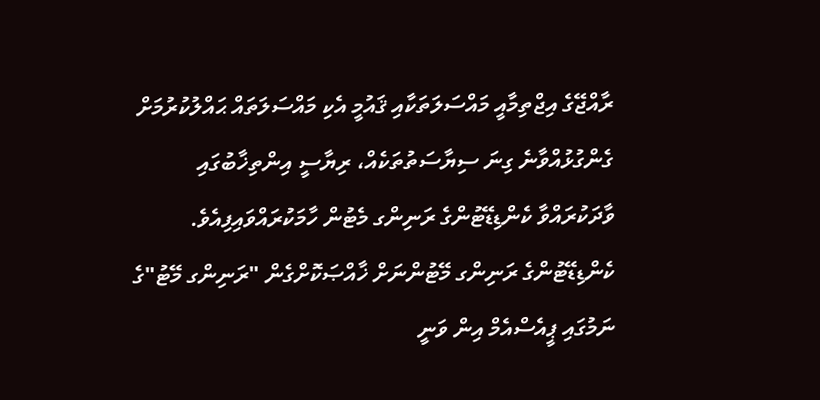ރާއްޖޭގެ އިޖްތިމާއީ މައްސަލަތަކާއި ޤައުމީ އެކި މައްސަލަތައް ޙައްލުކުރުމަށް ގެންގުޅުއްވާނެ ގިނަ ސިޔާސަތުތަކެއް، ރިޔާސީ އިންތިޚާބުގައި ވާދަކުރައްވާ ކެންޑިޑޭޓުންގެ ރަނިންގ މެޓުން ހާމަކުރައްވައިފިއެވެ. ކެންޑިޑޭޓުންގެ ރަނިންގ މޭޓުންނަށް ޚާއްޞަކޮށްގެން "ރަނިންގ މޭޓު"ގެ ނަމުގައި ޕީއެސްއެމް އިން ވަނީ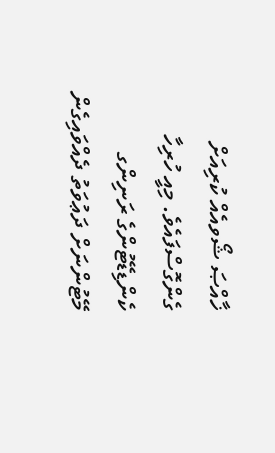ޚާއްޞަ ޝޯވއެއް ކުރިއަށް ގެންގޮސްފައެވެ. މިއީ ހުރިހާ ކެންޑިޑޭޓުންގެ ރަނިންގ މޭޓުންނަށް ދަޢުވަތު ދެއްވައިގެން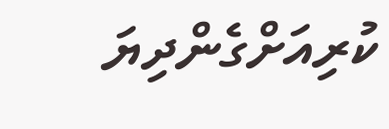ކުރިއަށްގެންދިޔަ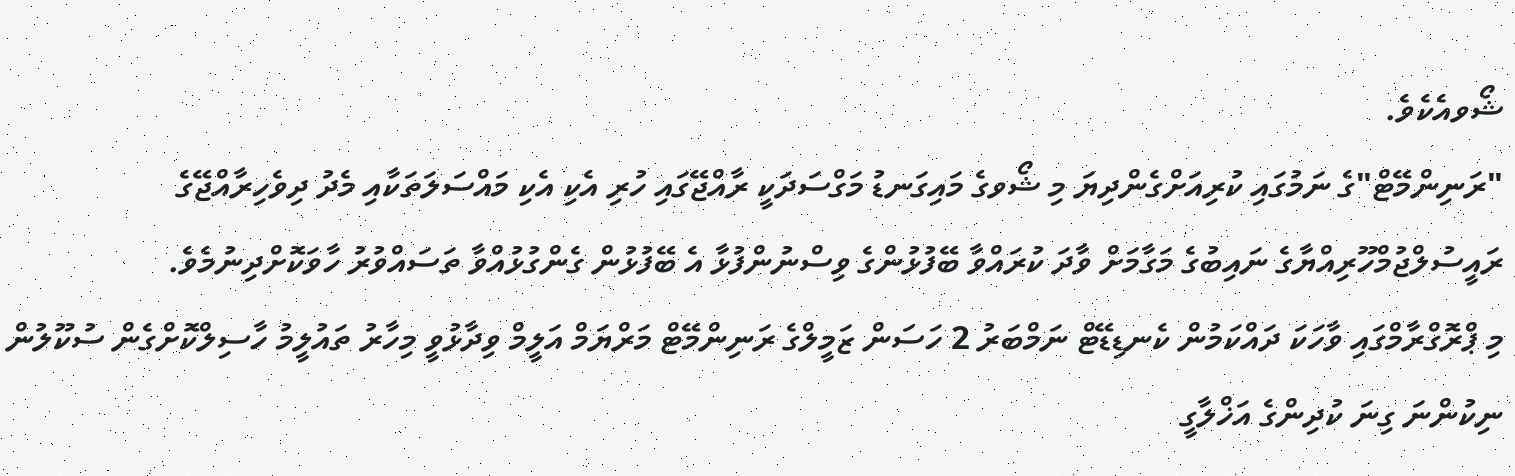ޝޯވއެކެވެ.
"ރަނިންމޭޓް"ގެ ނަމުގައި ކުރިއަށްގެންދިޔަ މި ޝޯވގެ މައިގަނޑު މަގްސަދަކީ ރާއްޖޭގައި ހުރި އެކި އެކި މައްސަލަތަކާއި މެދު ދިވެހިރާއްޖޭގެ ރައީސުލްޖުމްހޫރިއްޔާގެ ނައިބުގެ މަގާމަށް ވާދަ ކުރައްވާ ބޭފުޅުންގެ ވިސްނުންފުޅާ އެ ބޭފުޅުން ގެންގުޅުއްވާ ތަސައްވުރު ހާވަކޮށްދިނުމެވެ.
މި ޕްރޮގްރާމްގައި ވާހަކަ ދައްކަމުން ކެނޑިޑޭޓް ނަމްބަރު 2 ހަސަން ޒަމީލްގެ ރަނިންމޭޓް މަރްޔަމް އަލީމް ވިދާޅުވީ މިހާރު ތައުލީމު ހާސިލްކޮށްގެން ސުކޫލުން ނިކުންނަ ގިނަ ކުދިންގެ އަޚްލާގީ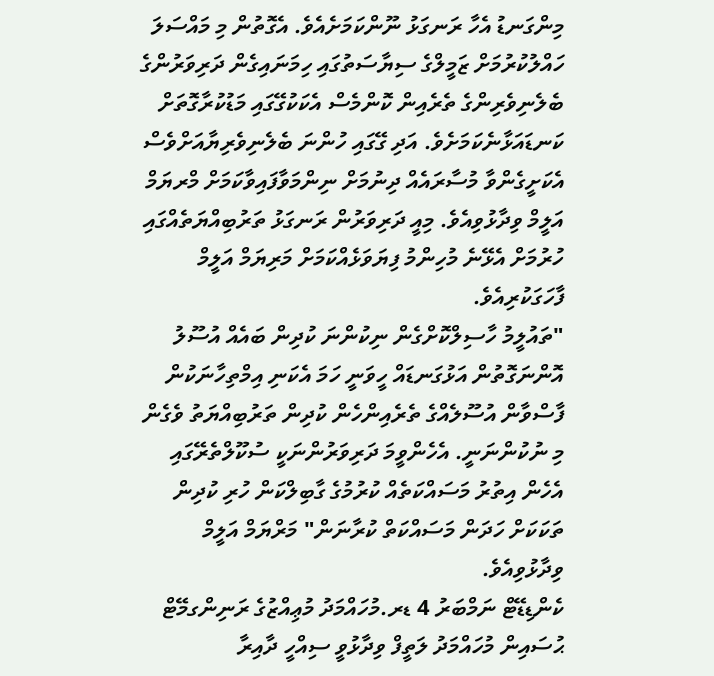މިންގަނޑު އެހާ ރަނގަޅު ނޫންކަމަށެއެވެ. އެގޮތުން މި މައްސަލަ ހައްލުކުރުމަށް ޒަމީލްގެ ސިޔާސަތުގައި ހިމަނައިގެން ދަރިވަރުންގެ ބެލެނިވެރިންގެ ތެރެއިން ކޮންމެސް އެކަކުގޭގައި މަޑުކުރާގޮތަށް ކަނޑައަޅާނެކަމަށެވެ. އަދި ގޭގައި ހުންނަ ބެލެނިވެރިޔާއަށްވެސް އެކަށީގެންވާ މުސާރައެއް ދިނުމަށް ނިންމަވާފައިވާކަމަށް މްރޔަމް އަލީމް ވިދާޅުވިއެވެ. މިއީ ދަރިވަރުން ރަނގަޅު ތަރުބިއްޔަތެއްގައި ހުރުމަށް އެޅޭނެ މުހިންމު ފިޔަވަޅެއްކަމަށް މަރިޔަމް އަލީމް ފާހަގަކުރިއެވެ.
"ތައުލީމު ހާސިލްކޮށްގެން ނިކުންނަ ކުދިން ބައެއް އުސޫލު އޮންނަގޮތުން އަޅުގަނޑައް ހީވަނީ ހަމަ އެކަނި އިމްތިހާނަކުން ފާސްވާން އުސޫލެއްގެ ތެރެއިންހެން ކުދިން ތަރުބިއްޔަތު ވެގެން މި ނުކުންނަނީ. އެހެންވީމަ ދަރިވަރުންނަކީ ސުކޫލްތެރޭގައި އެހެން އިތުރު މަސައްކަތެއް ކުރުމުގެ ގާބިލްކަން ހުރި ކުދިން ތަކަކަށް ހަދަން މަސައްކަތް ކުރާނަން" މަރްޔަމް އަލީމް ވިދާޅުވިއެވެ.
ކެންޑިޑޭޓް ނަމްބަރު 4 ޑރ.މުހައްމަދު މުޢިއްޒުގެ ރަނިންގމޭޓް ޙުސައިން މުހައްމަދު ލަތީފް ވިދާޅުވީ ސިއްހީ ދާއިރާ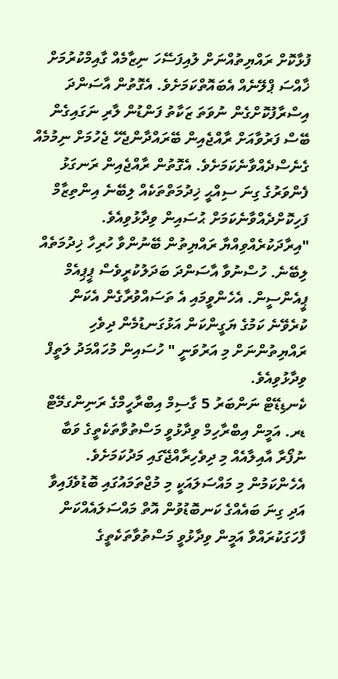ފުޅާކޮށް ރައްޔިތުއްނަށް ލުއިފަސޭހަ ނިޒާމެއް ގާއިމްކުރުމަށް ޚާއްސަ ޕްލޭނެއް އެބައޮތްކަމަށެވެ. އެގޮތުން އާސަންދަ އިސްރާފުކޮށްގެން ނުވަތަ ޒަކާތު ފަންޑުން ލާރި ނަގައިގެން ބޭސް ފަރުވާއަށް ރާއްޖެއިން ބޭރައްދާންޖެހޭ ޖެހުމަށް ނިމުމެއް ގެނެސްދެއްވާނެކަމަށެވެ. އެގޮތުން ރާއްޖެއިން ރަނގަޅު ފެންވަރުގެ ގިނަ ސިއްޙީ ޚިދުމަތްތަކެއް ލިބޭނެ އިންތިޒާމް ފަހިކޮށްދެއްވާނެކަމަށް ޙުސައިން ވިދާޅުވިއެވެ.
"އިރާދަކުރެއްވިއްޔާ ރައްޔިތުން ބޭނުންވާ ހުރިހާ ޚިދުމަތެއް ލިބޭނެ. ހުސްނުވާ އާސަންދަ ބަދަލުކުރީވެސް ޕީޕިއެމް ޕީއެންސީން. އެހެންވީމައި އެ ތަސައްވުރާގެން އެކަން ކުރެވޭނެ ކަމުގެ ޔަގީންކަން އަޅުގަނޑުމެން ދިވެހި ރައްޔިތުންނަށް މި އަރުވަނީ " ހުސައިން މުހައްމަދު ލަތީފް ވިދާޅުވިއެވެ.
ކެނޑިޑޭޓް ނަންބަރު 5 ގާސިމް އިބްރާހީމްގެ ރަނިންގމޭޓް ޑރ. އަމީން އިބްރާހިމް ވިދާޅުވީ މަސްތުވާތަކެތީގެ ވަބާ ނުފޯރާ އާއިލާއެއް މި ދިވެހިރާއްޖޭގައި މަދުކަމަށެވެ. އެހެންކަމުން މި މައްސަލައަކީ މި މުޖްތަމައުގައި ބޮޑުވެފައިވާ އަދި ގިނަ ބައެއްގެ ކަނބޮޑުވުން އޮތް މައްސަލައެއްކަން ފާހަގަކުރައްވާ އަމީން ވިދާޅުވީ މަސްތުވާތަކެތީގެ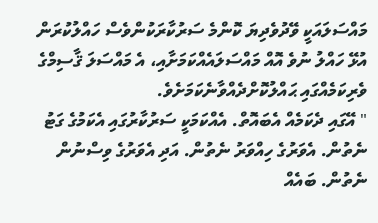މައްސަލައަކީ ވޭދުވެދިޔަ ކޮންމެ ސަރުކާރަކުންވެސް ހައްލުކުރަން އުޅޭ ހައްލު ނުވެ އޮއް މައްސަލައެއްކަމަށާއި، އެ މައްސަލަ ޤާސިމްގެ ވެރިކަމެއްގައި ޙައްލުކޮށްދެއްވާނެކަމަށެވެ.
" އޭގައި ދެކަމެއް އެބައޮތް. އެއްކަމަކީ ސަރުކާރުގައި އެކަމުގެ ގަޓު ނެތުން. އެވަރުގެ ހިއްވަރު ނެތުން. އަދި އެވަރުގެ ވިސްނުން ނެތުން. ބައެއް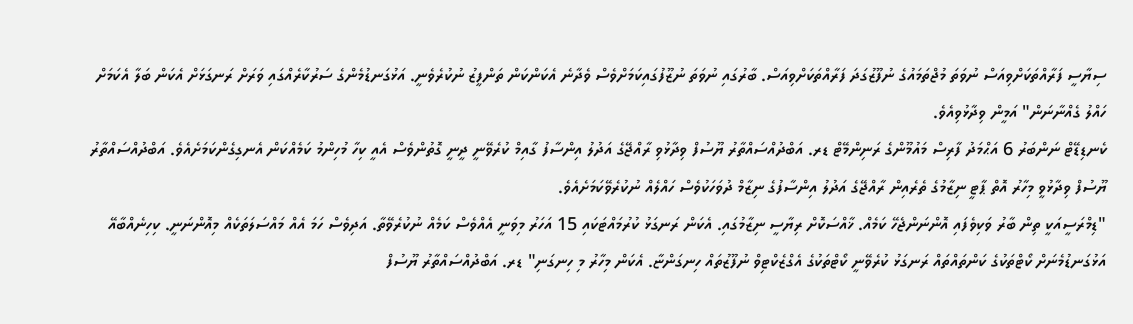ސިޔާސީ ފަރާއްތަކަށްވިއަސް ނުވަތަ މުޖްތަމައުގެ ނުފޫޒުގަދަ ފަރާއްތަކަށްވިއަސް. ބާރުގައި ނުވަތަ ނުޒޫފުގައިކަމަށްވެސް ވެދާނެ އެކަންކަން ތަންފީޒު ނުކުރެވެނީ. އަޅުގަނޑުމެންގެ ސަރުކާރެއްގައި ވަރަށް ރަނގަޅަށް އެކަން ބަލާ އެކަމަށް ހައްލު ގެއްނާނަން" އަމީން ވިދާޅުވިއެވެ.
ކެނޑިޑޭޓް ނަންބަރު 6 އަޙްމަދު ފާރިސް މައުމޫންގެ ރަނިންމޭޓް ޑރ. އަބްދުއްސައްތާރު ޔޫސުފް ވިދާޅުވި ރާއްޖޭގެ އަދުލު އިންސާފު ގާއިމް ކުރެވޭނީ ދީނީ ގޮތުންވެސް އެއީ ކިހާ މުހިންމު ކަމެއްކަން އެނގިގެންކަމަށެއެވެ. އަބްދުއްސައްތާރު ޔޫސުފް ވިދާޅުވީ މިހާރު އޮތް ޕާޓީ ނިޒާމުގެ ތެރެއިން ރާއްޖޭގެ އަދުލު އިންސާފުގެ ނިޒާމް ދުވަހަކުވެސް ހައްލެއް ނުކުރެވޭކަމަށެއެވެ.
"ޑިމްރަސީއަކީ ތިން ބާރު ވަކިވެފައި އޮންނަންޖެހޭ ކަމެއް. ޚާއްސަކޮށް ރިޔާސީ ނިޒާމުގައި. އެކަން ރަނގަޅު ކުރުމައްޓަކައި 15 އަހަރު މިވަނީ އެއްވެސް ކަމެއް ނުކުރެވޭތާ. އަދިވެސް ހަމަ އެއް މައްސަލަތަކެއް މިއޮންނަނީ. ކިހިނެއްބާއޭ އަޅުގަނޑުމެނަށް ކޯޓްތަކުގެ ކަންތައްތައް ރަނގަޅު ކުރެވޭނީ ކޯޓްތަކުގެ އެގްޒެކްޓިވް ނުފޫޒުތައް ހިނގަންޏާ. އެކަން މިހާރު މި ހިނގަނި" ޑރ. އަބްދުއްސައްތާރު ޔޫސުފް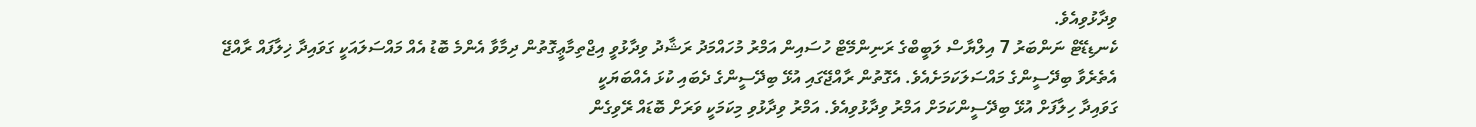ވިދާޅުވިއެވެ.
ކެނޑިޑޭޓް ނަންބަރު 7 އިލްޔާސް ލަބީބްގެ ރަނިންމޭޓް ހުސައިން އަމްރު މުހައްމަދު ރަޝާދު ވިދާޅުވީ އިޖްތިމާޢީގޮތުން ދިމާވާ އެންމެ ބޮޑު އެއް މައްސަލައަކީ ގަވައިދާ ޚިލާފައް ރާއްޖޭ އެތެރެވާ ބިދޭސީންގެ މައްސަލަކަމަށެއެވެ. އެގޮތުން ރާއްޖޭގައި އުޅޭ ބިދޭސީންގެ ދެބައި ކުޅަ އެއްބަޔަކީ
ގަވައިދާ ހިލާފަށް އުޅޭ ބިދޭސީންކަމަށް އަމްރު ވިދާޅުވިއެވެ. އަމްރު ވިދާޅުވި މިކަމަކީ ވަރަށް ބޮޑައް ރޭވިގެން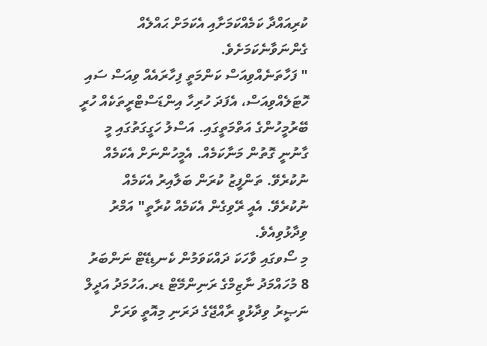ކުރިއައްދާ ކަމެއްކަމަށާއި އެކަމަށް ޙައްލެއް ގެންނަވާނެކަމަށެވެ.
" ފަހާތަނެއްވިއަސް ކަންމަތީ ފިހާރައެއް ވިއަސް ސައި ހޮޓަލެއްވިއަސް، އެފަދަ ހުރިހާ އިންޑަސްޓްރީތަކެއް ހުރީ ބޭރުމީހުންގެ އަތްމަތީގައި. އަސްލު ހަގީގަތުގައި މީ ގާނުނީ ގޮތުން މަނާކަމެއް. އެމީހުންނަށް އެކަމެއް ނުކުރެވޭ. ތަންފީޒު ކުރަން ބަލާއިރު އެކަމެއް ނުކުރެވޭ. އެއީ ރޭވިގެން އެކަމެއް ކުރާތީ" އަމްރު ވިދާޅުވިއެވެ.
މި ސޯވގައި ވާހަކަ ދައްކަވަމުން ކެނޑިޑޭޓް ނަންބަރު 8 މުހައްމަދު ނާޒިމްގެ ރަނިންމޭޓް ޑރ.އަހުމަދު އަދީލް ނަޞީރު ވިދާޅުވީ ރާއްޖޭގެ ދަރަނި މިއޮތީ ވަރަށް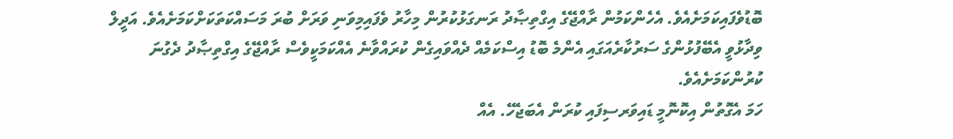ބޮޑުވެފައިކަމަށެއެވެ. އެހެންކަމުން ރާއްޖޭގެ އިގްތިޞާދު ރަނގަޅުކުރުން މިހާރު ވެފައިމިވަނި ވަރަށް ބުރަ މަސައްކަތަކަށްކަމަށެއެވެ. އަދީލް ވިދާޅުވީ އެބޭފުޅުންގެ ސަރުކާރެއަގައި އެންމެ ބޮޑު އިސްކަމެއް ދެއްވައިގެން ކުރައްވާނެ އެއްކަމަކީވެސް ރާއްޖޭގެ އިގްތިޞާދު ދެގުނަ ކުރުންކަމަށެއެވެ.
ހަމަ އެގޮތުން އިކޮނޮމީ ޑައިވަރސިފައި ކުރަން އެބަޖެހޭ. އެއް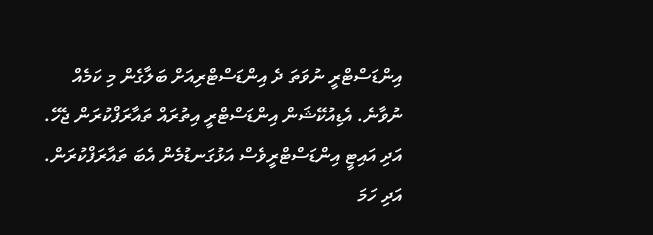އިންޑަސްޓްރީ ނުވަތަ ދެ އިންޑަސްޓްރިއަށް ބަލާގެން މި ކަމެއް ނުވާނެ. އެޑިއުކޭޝަން އިންޑަސްޓްރީ އިތުރައް ތައާރަފްކުރަން ޖެހޭ. އަދި އައިޓީ އިންޑަސްޓްރީވެސް އަޅުގަނޑުމެން އެބަ ތައާރަފްކުރަން. އަދި ހަމަ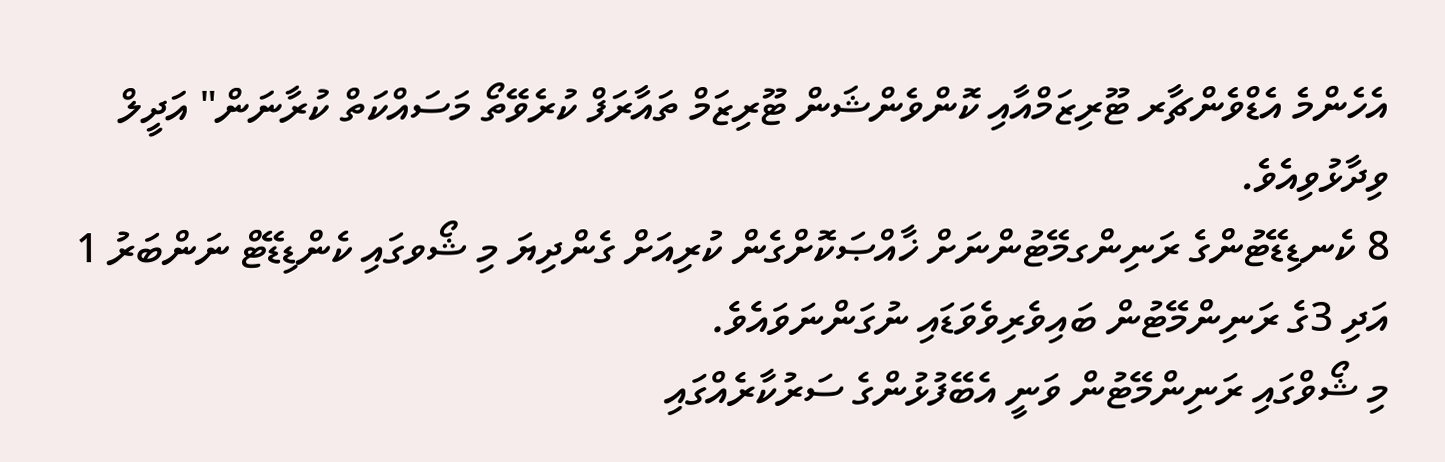އެހެންމެ އެޑްވެންޗާރ ޓޫރިޒަމްއާއި ކޮންވެންޝަން ޓޫރިޒަމް ތައާރަފް ކުރެވޭތޯ މަސައްކަތް ކުރާނަން" އަދީލް ވިދާޅުވިއެވެ.
8 ކެނޑިޑޭޓުންގެ ރަނިންގމޭޓުންނަށް ޚާއްޞަކޮށްގެން ކުރިއަށް ގެންދިޔަ މި ޝޯވގައި ކެންޑިޑޭޓް ނަންބަރު 1 އަދި 3ގެ ރަނިންމޭޓުން ބައިވެރިވެވަޑައި ނުގަންނަވައެވެ.
މި ޝޯވްގައި ރަނިންމޭޓުން ވަނީ އެބޭފުޅުންގެ ސަރުކާރެއްގައި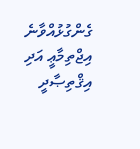ގެންގުޅުއްވާނެ އިޖްތިމާޢީ އަދި އިޤްތިޞާދީ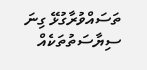ތަސައްވުރާގުޅޭ ގިނަ ސިޔާސަތުތަކެއް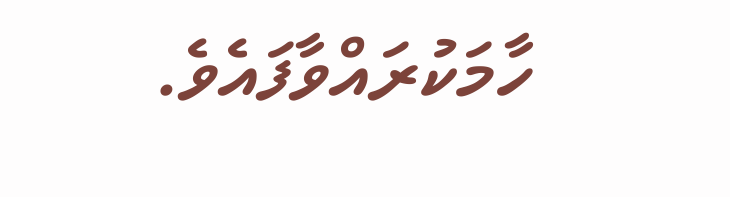ހާމަކުރައްވާފައެވެ.